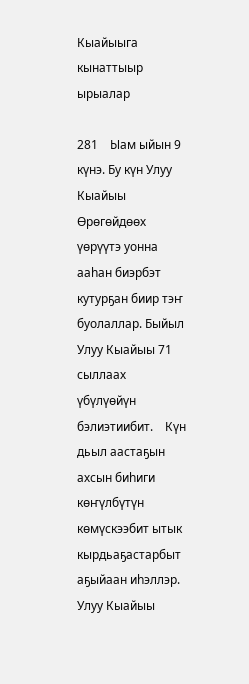Кыайыыга кынаттыыр ырыалар

281    Ыам ыйын 9 күнэ. Бу күн Улуу Кыайыы Өрөгөйдөөх үөрүүтэ уонна ааһан биэрбэт кутурҕан биир тэҥ буолаллар. Быйыл Улуу Кыайыы 71 сыллаах үбүлүөйүн бэлиэтиибит.    Күн дьыл аастаҕын ахсын биһиги көҥүлбүтүн көмүскээбит ытык кырдьаҕастарбыт аҕыйаан иһэллэр. Улуу Кыайыы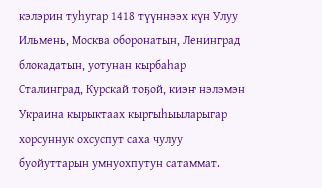кэлэрин туһугар 1418 түүннээх күн Улуу Ильмень, Москва оборонатын, Ленинград блокадатын, уотунан кырбаһар Сталинград, Курскай тоҕой, киэҥ нэлэмэн Украина кырыктаах кыргыһыыларыгар хорсуннук охсуспут саха чулуу буойуттарын умнуохпутун сатаммат.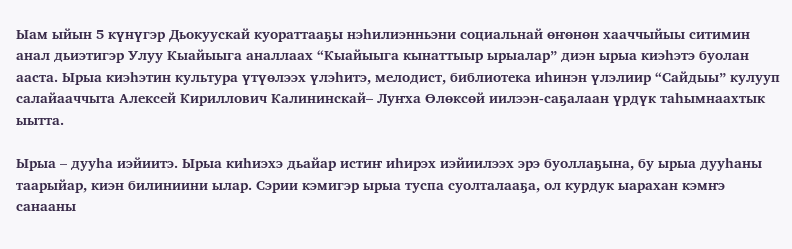Ыам ыйын 5 күнүгэр Дьокуускай куораттааҕы нэһилиэнньэни социальнай өҥөнөн хааччыйыы ситимин анал дьиэтигэр Улуу Кыайыыга аналлаах “Кыайыыга кынаттыыр ырыалар” диэн ырыа киэһэтэ буолан ааста. Ырыа киэһэтин культура үтүөлээх үлэһитэ, мелодист, библиотека иһинэн үлэлиир “Сайдыы” кулууп салайааччыта Алексей Кириллович Калининскай– Луҥха Өлөксөй иилээн-саҕалаан үрдүк таһымнаахтык ыытта.

Ырыа – дууһа иэйиитэ. Ырыа киһиэхэ дьайар истиҥ иһирэх иэйиилээх эрэ буоллаҕына, бу ырыа дууһаны таарыйар, киэн билиниини ылар. Сэрии кэмигэр ырыа туспа суолталааҕа, ол курдук ыарахан кэмҥэ санааны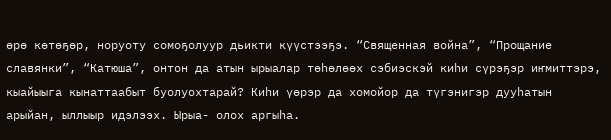өрө көтөҕөр, норуоту сомоҕолуур дьикти күүстээҕэ. “Священная война”, “Прощание славянки”, “Катюша”, онтон да атын ырыалар төһөлөөх сэбиэскэй киһи сүрэҕэр иҥмиттэрэ, кыайыыга кынаттаабыт буолуохтарай? Киһи үөрэр да хомойор да түгэнигэр дууһатын арыйан, ыллыыр идэлээх. Ырыа- олох аргыһа.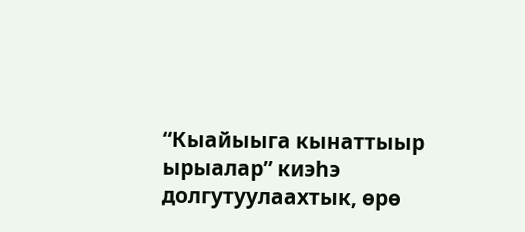“Кыайыыга кынаттыыр ырыалар” киэһэ долгутуулаахтык, өрө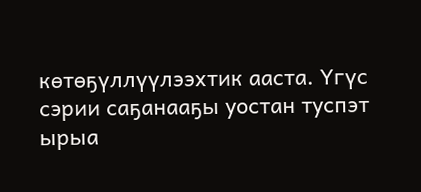көтөҕүллүүлээхтик ааста. Үгүс сэрии саҕанааҕы уостан туспэт ырыа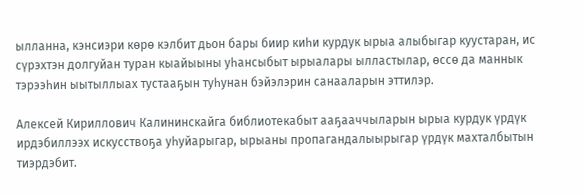ылланна, кэнсиэри көрө кэлбит дьон бары биир киһи курдук ырыа алыбыгар куустаран, ис сүрэхтэн долгуйан туран кыайыыны уһансыбыт ырыалары ылластылар, өссө да маннык тэрээһин ыытыллыах тустааҕын туһунан бэйэлэрин санааларын эттилэр.

Алексей Кириллович Калининскайга библиотекабыт ааҕааччыларын ырыа курдук үрдүк ирдэбиллээх искусствоҕа уһуйарыгар, ырыаны пропагандалыырыгар үрдүк махталбытын тиэрдэбит.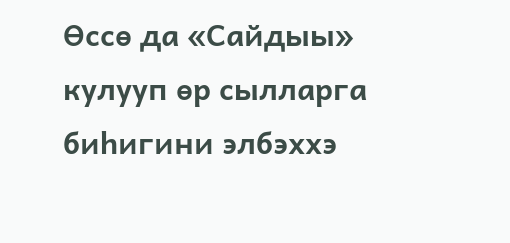Өссө да «Сайдыы» кулууп өр сылларга биһигини элбэххэ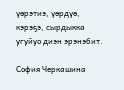үөрэтиэ, үөрдүө, кэрэҕэ, сырдыкка угуйуо диэн эрэнэбит.

София Черкашина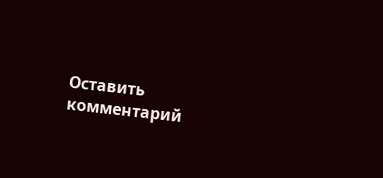Оставить комментарий